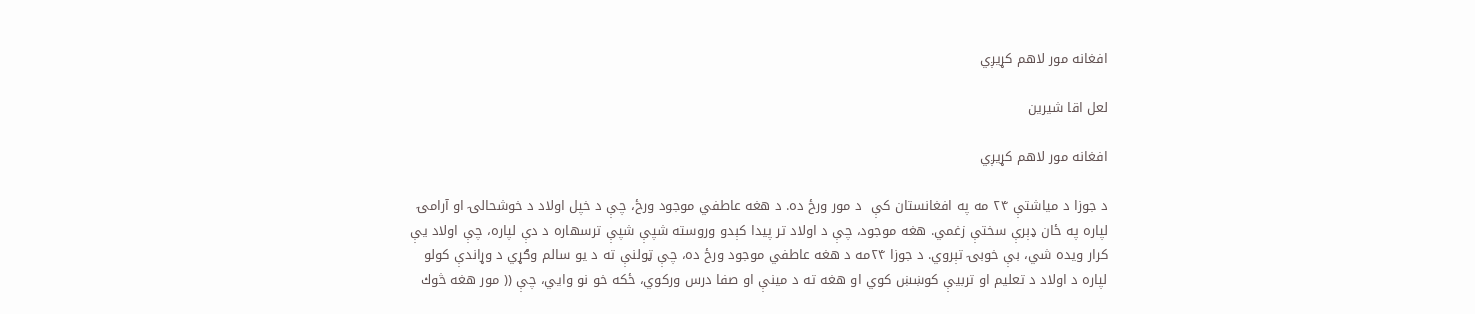افغانه مور لاهم كړيږي

لعل اقا شيرين

افغانه مور لاهم كړيږي

د جوزا د مياشتې ۲۴ مه په افغانستان كې  د مور ورځ ده. د هغه عاطفي موجود ورځ، چې د خپل اولاد د خوشحالۍ او آرامۍ لپاره په ځان ډېرې سختې زغمي. هغه موجود، چې د اولاد تر پيدا كېدو وروسته شپې شپې ترسهاره د دې لپاره، چې اولاد يې كرار ويده شي، بې خوبۍ تېروي. د جوزا ۲۴مه د هغه عاطفي موجود ورځ ده، چې ټولنې ته د يو سالم وګړي د وړاندې كولو لپاره د اولاد د تعليم او تربيې كوښښ كوي او هغه ته د مينې او صفا درس وركوي، ځكه خو نو وايي، چې (( مور هغه څوك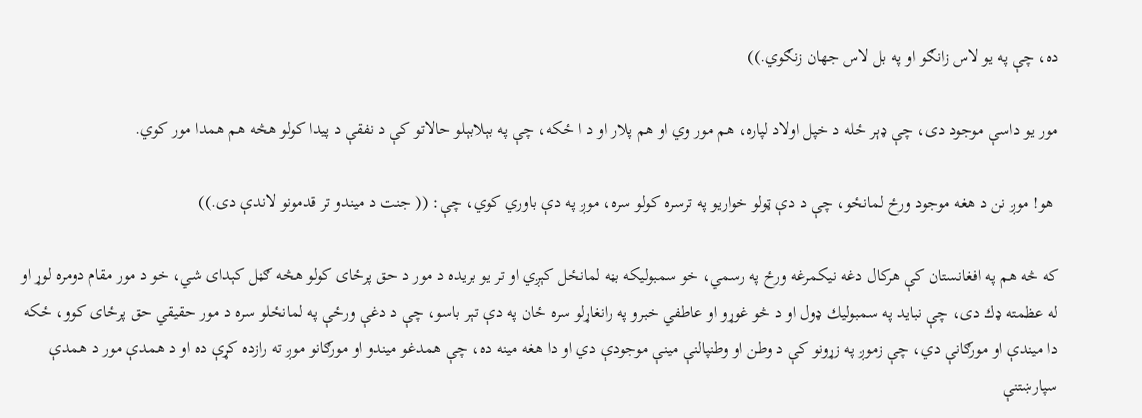ده، چې په يو لاس زانګو او په بل لاس جهان زنګوي.))

مور يو داسې موجود دى، چې ډېر ځله د خپل اولاد لپاره، هم مور وي او هم پلار او د ا ځكه، چې په بېلابېلو حالاتو كې د نفقې د پيدا كولو هڅه هم همدا مور كوي.

 هو! موږ نن د هغه موجود ورځ لمانځو، چې د دې ټولو خواريو په ترسره كولو سره، موږ په دې باوري كوي، چې: (( جنت د ميندو تر قدمونو لاندې دى.))

كه څه هم په افغانستان كې هركال دغه نيكمرغه ورځ په رسمي، خو سمبوليكه بڼه لمانځل كېږي او تر يو بريده د مور د حق پرځاى كولو هڅه ګڼل كېداى شي، خو د مور مقام دومره لوړ او له عظمته ډك دى، چې نبايد په سمبوليك ډول او د څو غوړو او عاطفي خبرو په رانغاړلو سره ځان په دې تېر باسو، چې د دغې ورځې په لمانځلو سره د مور حقيقي حق پرځاى كوو، ځكه دا ميندې او مورګانې دي، چې زموږ په زړونو كې د وطن او وطنپالنې مينې موجودې دي او دا هغه مينه ده، چې همدغو ميندو او مورګانو موږ ته رازده كړې ده او د همدې مور د همدې  سپارښتنې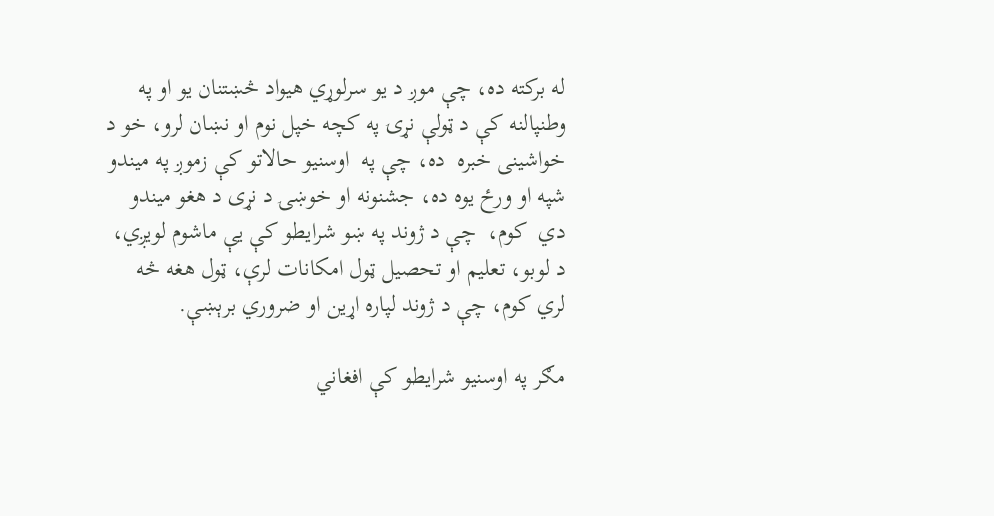له بركته ده، چې موږ د يو سرلوړي هيواد څښتنان يو او په وطنپالنه كې د ټولې نړۍ په كچه خپل نوم او نښان لرو، خو د خواشينى خبره  ده، چې په  اوسنيو حالاتو كې زموږ په ميندو شپه او ورځ يوه ده، جشنونه او خوښۍ د نړى د هغو ميندو دي  کوم،  چې د ژوند په ښو شرايطو کې يې ماشوم لويږي، د لوبو، تعليم او تحصيل ټول امکانات لرې، ټول هغه څه لري کوم، چې د ژوند لپاره اړين او ضروري برېښې.

مګر په اوسنيو شرايطو كې افغاني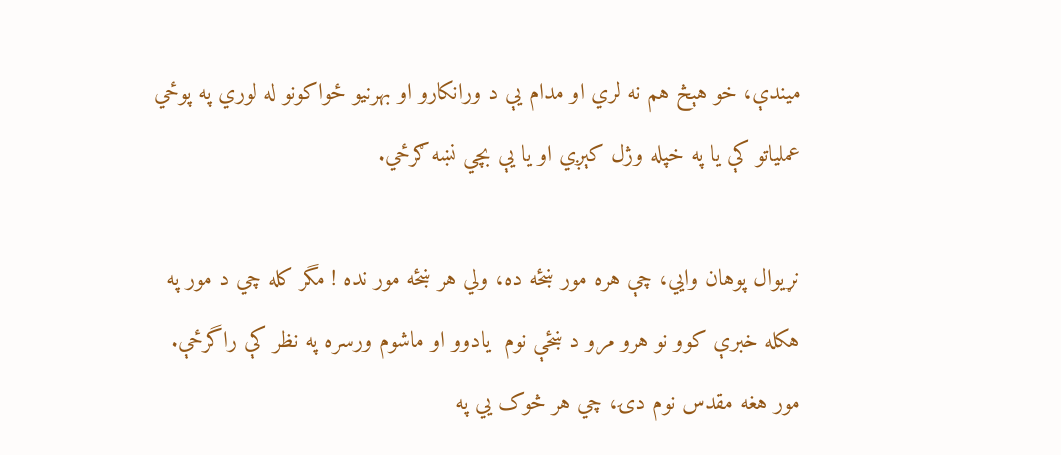ميندې، خو هېڅ هم نه لري او مدام يې د ورانكارو او بهرنيو ځواكونو له لوري په پوځي عملياتو كې يا په خپله وژل كېږي او يا يې بچي نښه ګرځي.

نړيوال پوهان وايي، چې هره مور ښځه ده، ولي هر ښځه مور نده ! مگر کله چي د مور په هکله خبرې کوو نو هرو مرو د ښځې نوم  يادوو او ماشوم ورسره په نظر کې راگرځې. مور هغه مقدس نوم دۍ، چي هر څوک يي په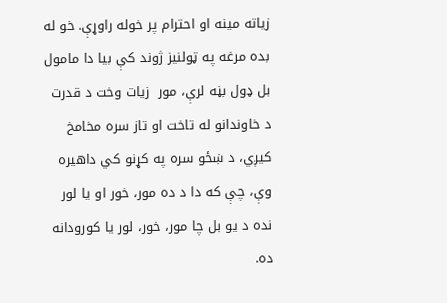زياته مينه او احترام پر خوله راوړې. خو له بده مرغه په ټولنيز ژوند کې بيا دا مامول بل ډول بڼه لرې، مور  زيات وخت د قدرت د خاوندانو له تاخت او تاز سره مخامخ کيږي، د ښځو سره په کړنو کي داهيره وې، چې که دا د ده مور، خور او يا لور نده د يو بل چا مور، خور، لور يا کورودانه ده.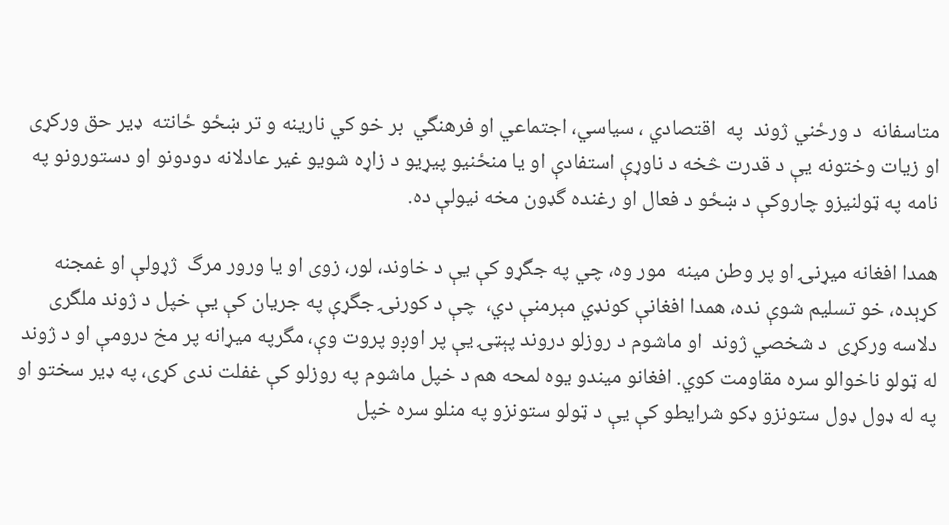متاسفانه  د ورځني ژوند  په  اقتصادي ، سياسي، اجتماعي او فرهنگي  بر خو کي نارينه و تر ښځو ځانته  ډير حق ورکړى او زيات وختونه يې د قدرت څخه د ناوړې استفادې او يا منځنيو پيړيو د زاړه شويو غير عادلانه دودونو او دستورونو په نامه په ټولنيزو چاروکې د ښځو د فعال او رغنده گډون مخه نيولې ده.

همدا افغانه ميړنۍ او پر وطن مينه  مور وه، چي په جگړو کې يې د خاوند، لور، زوى او يا ورور مرگ  ژړولې او غمجنه کړېده، خو تسليم شوې نده، همدا افغانې کونډي مېرمنې دي،  چې د کورنۍ جگړې په جريان کې يې خپل د ژوند ملگرى دلاسه ورکړى  د شخصي ژوند  او ماشوم د روزلو دروند پېټۍ يې پر اوږو پروت وې، مگرپه ميړانه پر مخ درومې او د ژوند له ټولو ناخوالو سره مقاومت کوي. افغانو ميندو يوه لمحه هم د خپل ماشوم په روزلو کې غفلت ندی کړى، په ډير سختو او په له ډول ډول ستونزو ډکو شرايطو کې يې د ټولو ستونزو په منلو سره خپل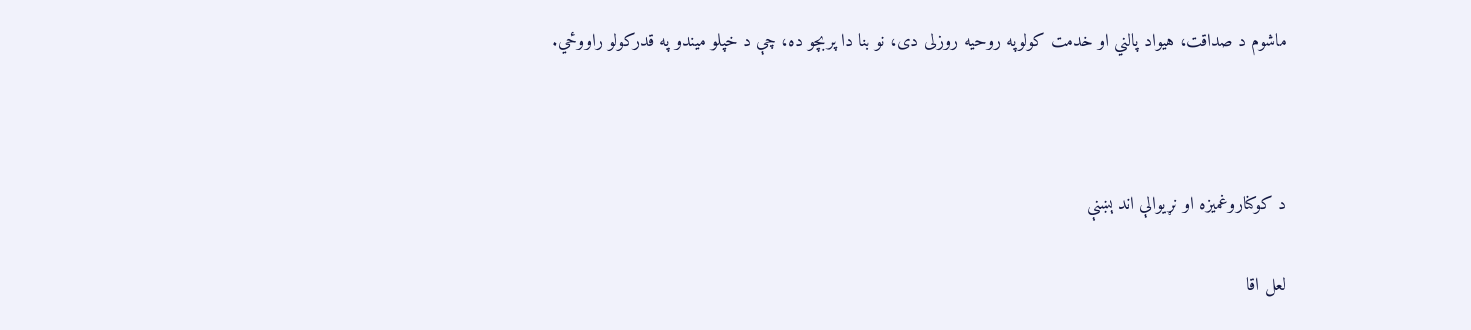ماشوم د صداقت، هيواد پالني او خدمت کولوپه روحيه روزلى دی، نو بنا دا پربچو ده، چې د خپلو ميندو په قدركولو راووځي.



د كوكناروغميزه او نړيوالې اند ېښنې

لعل اقا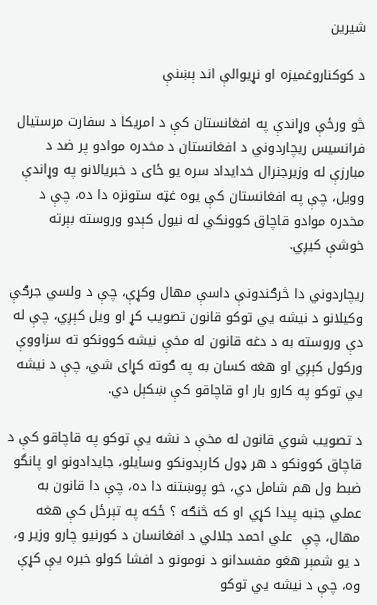شيرين

د كوكناروغميزه او نړيوالې اند ېښنې

څو ورځې وړاندې په افغانستان كې د امريكا د سفارت مرستيال فرانسيس ريچاردوني د افغانستان د مخدره موادو پر ضد د مبارزې له وزيرجنرال خدایداد سره يو ځاى د خبريالانو په وړاندې وويل، چې په افغانستان كې يوه غټه ستونزه دا ده، چې د مخدره موادو قاچاق كوونكي له نيول كېدو وروسته بېرته خوشې كيږي.

ريچاردوني دا څرګندونې داسې مهال وكړې، چې د ولسي جرګې وكيلانو د نيشه يي توكو قانون تصويب كړ او ويل كېږي، چې له دې وروسته به د دغه قانون له مخې نيشه كوونكو ته سزاووې وركول كېږي او هغه كسان به په ګوته كړاى شي، چې د نيشه يي توكو په كارو بار او قاچاقو كې ښكېل دي.

د تصويب شوي قانون له مخې د نشه يې توکو په قاچاقو کې د قاچاق کوونکو د هر ډول کارېدونکو وسايلو، جايدادونو او پانگو ضبط ول هم شامل دي، خو پوښتنه دا ده، چې دا قانون به عملي جنبه پيدا كړي او كه څنګه ؟ ځكه په تېرځل كې هغه مهال، چې  علي احمد جلالي د افغانسان د كورنيو چارو وزير و، د يو شمېر هغو مفسدانو د نومونو د افشا كولو خبره يې كړې وه، چې د نيشه يي توكو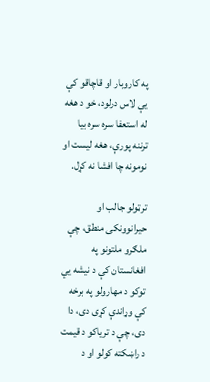په كاروبار او قاچاقو كې يې لاس درلود، خو د هغه له استعفا سره سره بيا ترننه پورې، هغه ليست او نومونه چا افشا نه كړل.

ترټولو جالب او حيرانوونكى منطق، چې ملګرو ملتونو په افغانستان كې د نيشه يي توكو د مهارولو په برخه كې وړاندې كړى دى، دا دى، چې د ترياكو د قيمت د راښكته كولو او د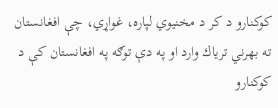كوكنارو د كر د مخنيوي لپاره، غواړي، چې افغانستان ته بهرني ترياك وارد او په دې توګه په افغانستان كې د كوكنارو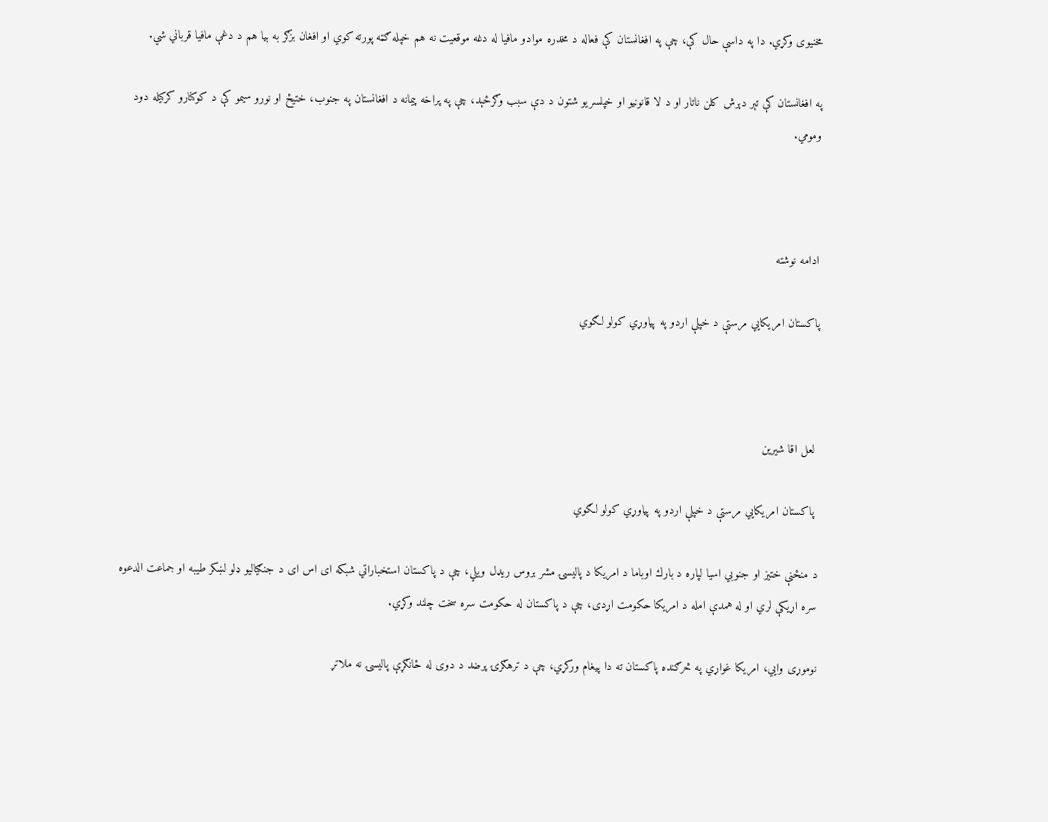مخنيوى وكړي. دا په داسې حال كې، چې په افغانستان كې فعاله د مخدره موادو مافيا له دغه موقعيت نه هم خپله ګټه پورته كوي او افغان بزګر به بيا هم د دغې مافيا قرباني شي.

په افغانستان كې تېر دېرش كلن ناتار او د لا قانونيو او خپلسريو شتون د دې سبب وګرځېد، چې په پراخه پيمانه د افغانستان په جنوب، ختيځ او نورو سيمو كې د كوكنارو كركيله دود ومومي.



ادامه نوشته

پاكستان امريكايي مرستې د خپلې اردو په پياوړي كولو لګوي



 لعل اقا شيرين

 پاكستان امريكايي مرستې د خپلې اردو په پياوړي كولو لګوي

د منځنې ختيز او جنوبي اسيا لپاره د بارك اوباما د امريكا د پاليسۍ مشر بروس ريډل ويلي، چې د پاكستان استخباراتي شبكه اى اس اى د جنګياليو ډلو لښكر طيبه او جماعت الدعوه سره اړيكې لري او له همدې امله د امريكا حكومت اړدى، چې د پاكستان له حكومت سره سخت چلند وكړي.

نوموړى وايي، امريكا غواړي په څرګنده پاكستان ته دا پيغام وركړي، چې د ترهګرۍ پرضد د دوى له ځانګړې پاليسۍ نه ملاتړ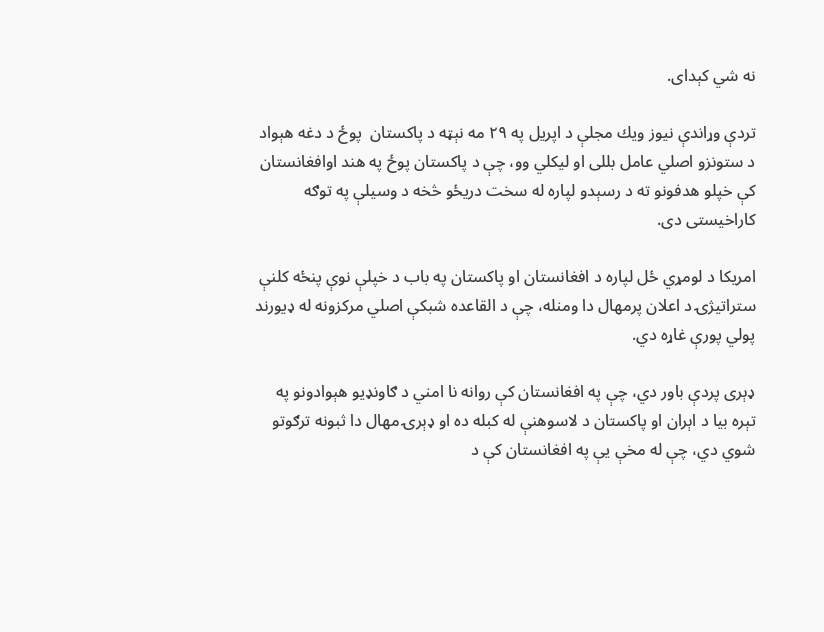نه شي كېداى.

تردې وړاندې نيوز ويك مجلې د اپريل په ۲۹ مه نېټه د پاکستان  پوځ د دغه هېواد د ستونزو اصلي عامل بللى او ليكلي وو، چې د پاکستان پوځ په هند اوافغانستان کې خپلو هدفونو ته د رسېدو لپاره له سخت دريځو څخه د وسيلې په توګه کاراخيستى دى.

امريكا د لومړي ځل لپاره د افغانستان او پاكستان په باب د خپلې نوې پنځه كلنې ستراتيژۍ د اعلان پرمهال دا ومنله، چې د القاعده شبكې اصلي مركزونه له ډيورند پولي پورې غاړه دي.

ډېرى پردې باور دي، چې په افغانستان کې روانه نا امني د ګاونډيو هېوادونو په تېره بيا د اېران او پاكستان د لاسوهنې له كبله ده او ډېرۍ مهال دا ثبونه ترګوتو شوي دي، چې له مخې يې په افغانستان كې د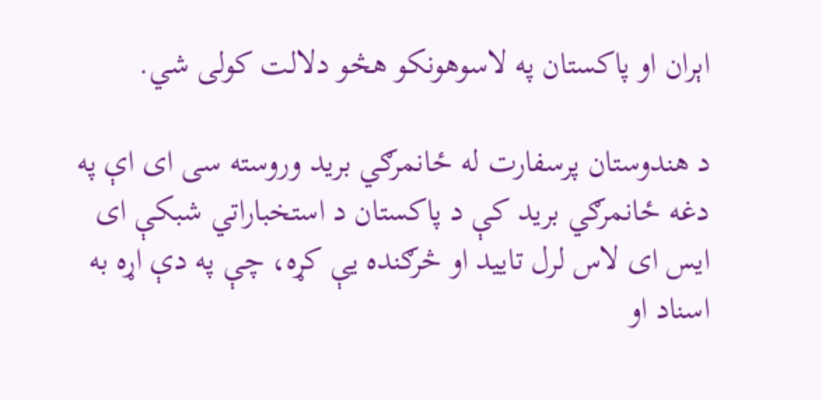اېران او پاكستان په لاسوهونكو هڅو دلالت كولى شي.

د هندوستان پرسفارت له ځانمرګي بريد وروسته سى اى اې په دغه ځانمرګي بريد كې د پاكستان د استخباراتي شبكې اى  ايس اى لاس لرل تاييد او څرګنده يې كړه، چې په دې اړه به اسناد او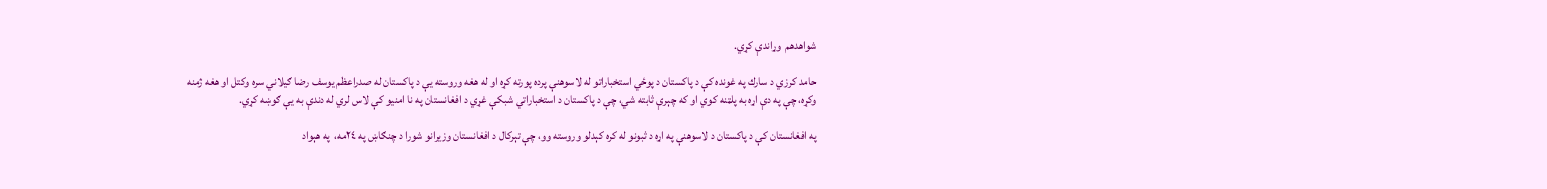شواهدهم  وړاندې كړي.

حامد كرزي د سارك په غونده كې د پاكستان د پوځي استخباراتو له لاسوهنې پرده پورته كړه او له هغه وروسته يې د پاكستان له صدراعظم يوسف رضا ګيلاني سره وكتل او هغه ژمنه وكړه، چې په دې اړه به پلټنه كوي او كه چېرې ثابته شي، چې د پاكستان د استخباراتي شبكې غړي د افغانستان په نا امنيو كې لاس لري له دندې به يې ګوښه كړي.

په افغانستان كې د پاكستان د لاسوهنې په اړه د ثبونو له كره كېدلو وروسته وو، چې تېركال د افغانستان وزيرانو شورا د چنګاښ په ٢٤مه،  په هېواد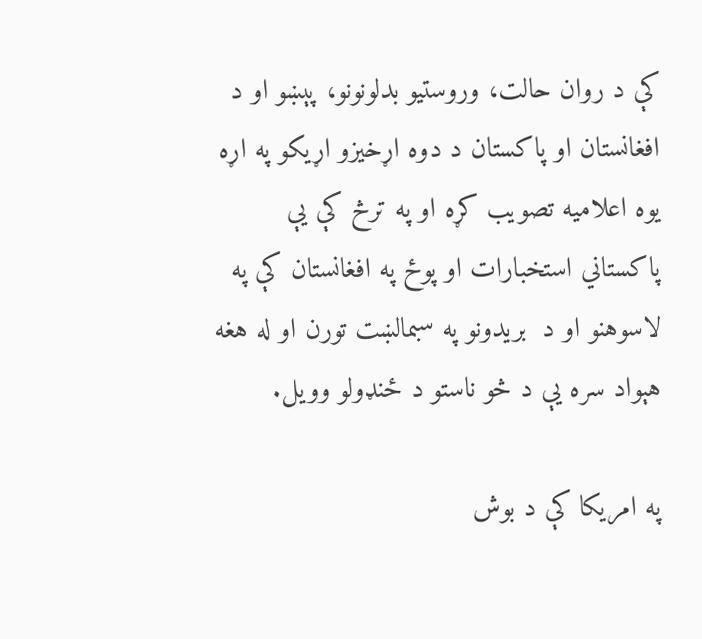کې د روان حالت، وروستيو بدلونونو، پېښو او د افغانستان او پاکستان د دوه اړخيزو اړيکو په اړه يوه اعلاميه تصويب کړه او په ترڅ کې يې پاکستاني استخبارات او پوځ په افغانستان کې په لاسوهنو او د  بريدونو په سبمالښت تورن او له هغه هېواد سره يې د څو ناستو د ځنډولو وويل.

په امريكا كې د بوش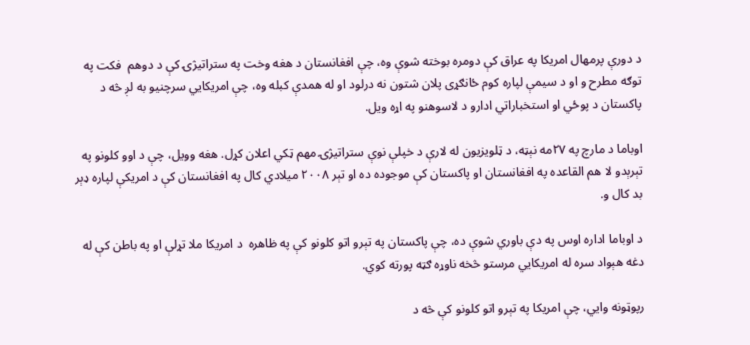د دورې پرمهال امريكا په عراق كې دومره بوخته شوې وه، چې افغانستان د هغه وخت په ستراتيژۍ كې د دوهم  فكت په توګه مطرح و او د سيمې لپاره كوم ځانګړى پلان شتون نه درلود او له همدې كبله وه، چې امريكايي سرچنيو به لږ څه د پاكستان د پوځي او استخباراتي ادارو د لاسوهنو په اړه ويل.

اوباما د مارچ په ۲۷مه نېټه، د ټلويزيون له لارې د خپلې نوې ستراتيژۍ مهم ټكي اعلان كړل. هغه وويل، چې د اوو کلونو په تېرېدو لا هم القاعده په افغانستان او پاکستان کې موجوده ده او تېر ۲۰۰۸ ميلادي کال په افغانستان کې د امريکې لپاره ډېر بد کال و.

د اوباما اداره اوس په دې باوري شوې ده، چې پاكستان په تېرو اتو كلونو كې په ظاهره  د امريكا ملا تړلې او په باطن كې له دغه هېواد سره له امريكايي مرستو څخه ناوړه ګټه پورته كوي.

رپوټونه وايي، چې امريكا په تېرو اتو كلونو كې څه د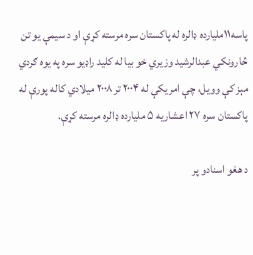پاسه۱۱مليارده ډالره له پاكستان سره مرسته كړې او د سيمې يو تن څارونكي عبدالرشيد وزيري خو بيا له كليد راډيو سره په يوه ګردي مېز كې وويل، چې امريكې له ۲۰۰۴ تر ۲۰۰۸ ميلادي كاله پورې له پاكستان سره ۲۷ اعشاريه ۵ مليارده ډالره مرسته كړې.

د هغو اسنادو پر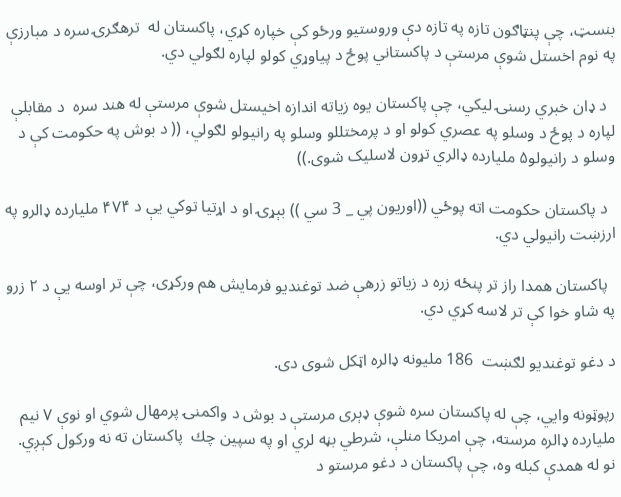بنسټ، چې پنټاګون تازه په تازه دې وروستيو ورځو كې خپاره کړي، پاکستان له  ترهګرۍ سره د مبارزې په نوم اخستل شوې مرستې د پاکستاني پوځ د پياوړي کولو لپاره لګولي دي.

  د ډان خبري رسنۍ ليکي، چې پاکستان يوه زياته اندازه اخيستل شوې مرستې له هند سره  د مقابلې لپاره د پوځ د وسلو په عصري کولو او د پرمختللو وسلو په رانيولو لګولي، (( د بوش په حکومت کې د وسلو د رانيولو۵ مليارده ډالري تړون لاسليک شوی.))

  د پاکستان حکومت اته پوځي ((اوريون پي _ 3 سي )) بېړۍ او د اړتيا توکي يې د ۴۷۴ مليارده ډالرو په ارزښت رانيولي دي.

  پاکستان همدا راز تر پنځه زره د زياتو زرهې ضد توغنديو فرمايش هم ورکړی، چې تر اوسه يې د ۲ زرو په شاو خوا کې تر لاسه کړي دي.

د دغو توغنديو لګښت  186 مليونه ډالره اټکل شوی دی.

رپوټونه وايي، چې له پاكستان سره شوې ډېرى مرستې د بوش د واكمنۍ پرمهال شوي او نوې ۷ نيم مليارده ډالره مرسته، چې امريكا منلې، شرطي بڼه لري او په سپين چك  پاكستان ته نه وركول كېږي. نو له همدې كبله وه، چې پاكستان د دغو مرستو د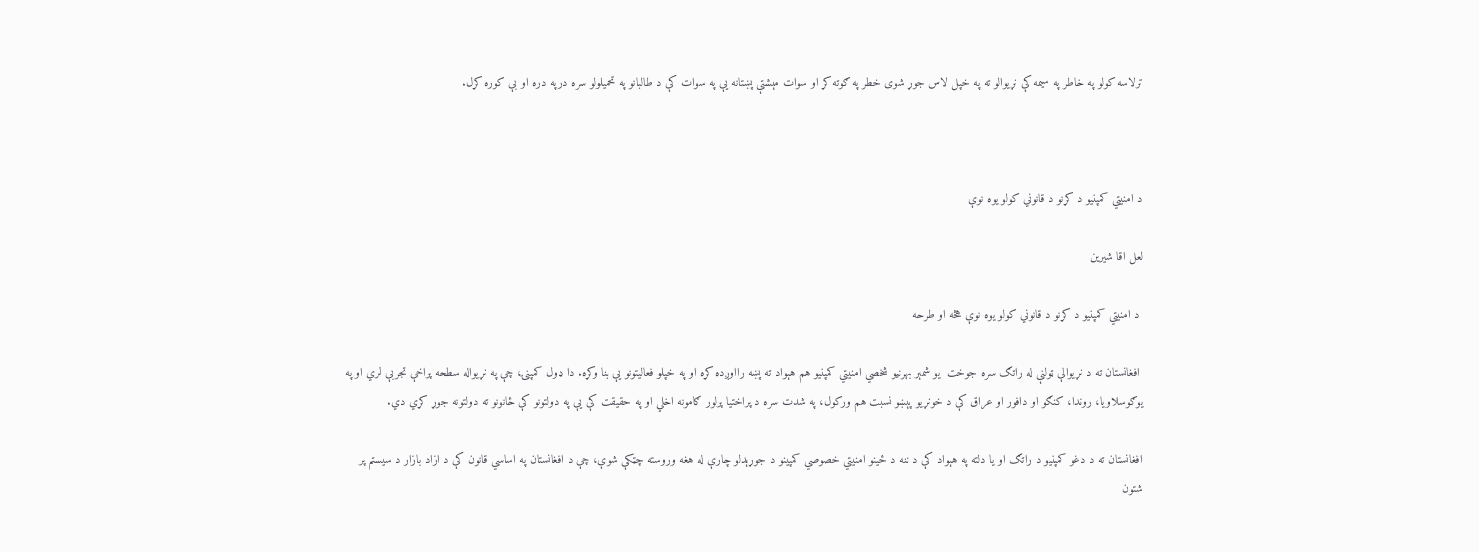ترلاسه كولو په خاطر په سيمه كې نړيوالو ته په خپل لاس جوړ شوى خطر په ګوته كړ او سوات مېشتې پښتانه يې په سوات كې د طالبانو په تحميلولو سره درپه دره او بې كوره كړل.



د امنيتي كمپنيو د كړنو د قانوني كولو يوه نوې

لعل اقا شيرين

 د امنيتي كمپنيو د كړنو د قانوني كولو يوه نوې هڅه او طرحه

 افغانستان ته د نړيوالې ټولنې له راتګ سره جوخت  يو شمېر بهرنيو شخصي امنيتي كمپنيو هم هېواد ته پښه رااوږده كړه او په خپلو فعاليتونو يې بنا وكړه. دا ډول كمپنۍ، چې په نړيواله سطحه پراخې تجربې لري او په يوګوسلاويا، روندا، كنګو او دافور او عراق كې د خونړيو پېښو نسبت هم وركول، په شدت سره د پراختيا پرلور ګامونه اخلي او په حقيقت كې يې په دولتونو كې ځانونو ته دولتونه جوړ كړي دي.

افغانستان ته د دغو كمپنيو د راتګ او يا دلته په هېواد كې د ننه د ځينو امنيتي خصوصي كمپينو د جوړېدلو چارې له هغه وروسته چټكې شوې، چې د افغانستان په اساسي قانون كې د ازاد بازار د سيستم پر شتون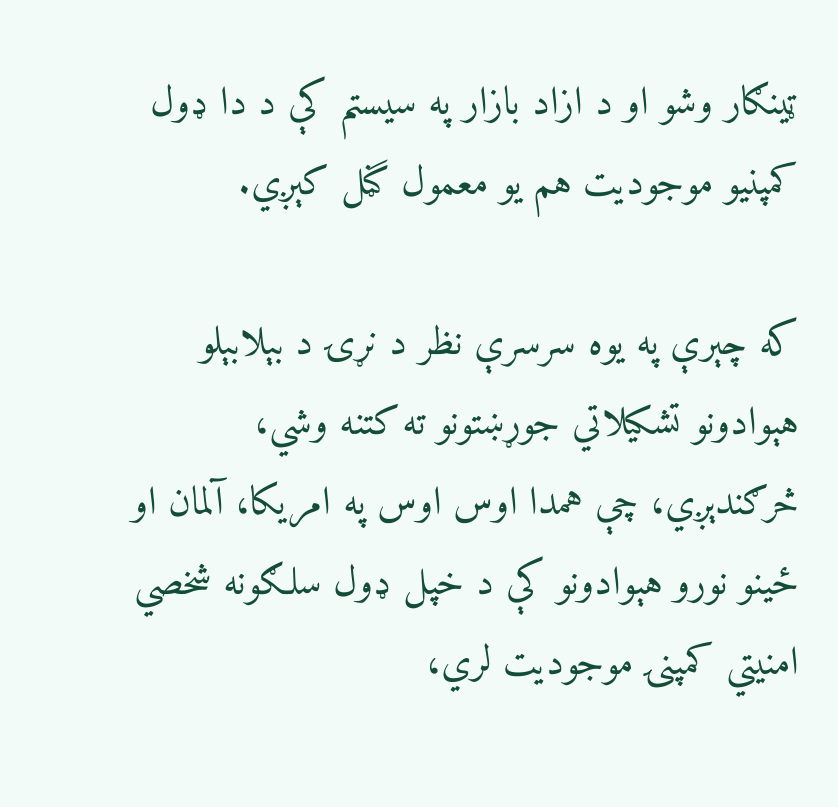ټينګار وشو او د ازاد بازار په سيستم كې د دا ډول كمپنيو موجوديت هم يو معمول گڼل كېږي.

كه چېرې په يوه سرسرې نظر د نړۍ د بېلابېلو هېوادونو تشكيلاتي جوړښتونو ته كتنه وشي، څرګندېږي، چې همدا اوس اوس په امريكا، آلمان او ځينو نورو هېوادونو كې د خپل ډول سلګونه شخصي امنيتي كمپنۍ موجوديت لري،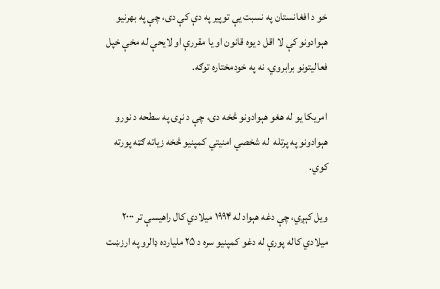خو د افغانستان په نسبت يې توپير په دې كې دى، چې په بهرنيو هېوادونو كې لا اقل د يوه قانون او يا مقررې او لايحې له مخې خپل فعاليتونو برابروي، نه په خودمختاره توګه.

امريكا يو له هغو هېوادونو څخه دى، چې د نړۍ په سطحه د نورو هېوادونو په پرتله  له شخصي امنيتي كمپنيو څخه زياته ګټه پورته كوي.

ويل كېږي، چې دغه هېواد له ۱۹۹۴ ميلادي كال راهيسې تر ۲۰۰۰ ميلادي كاله پورې له دغو كمپنيو سره د ۲۵ مليارده ډالرو په ارزښت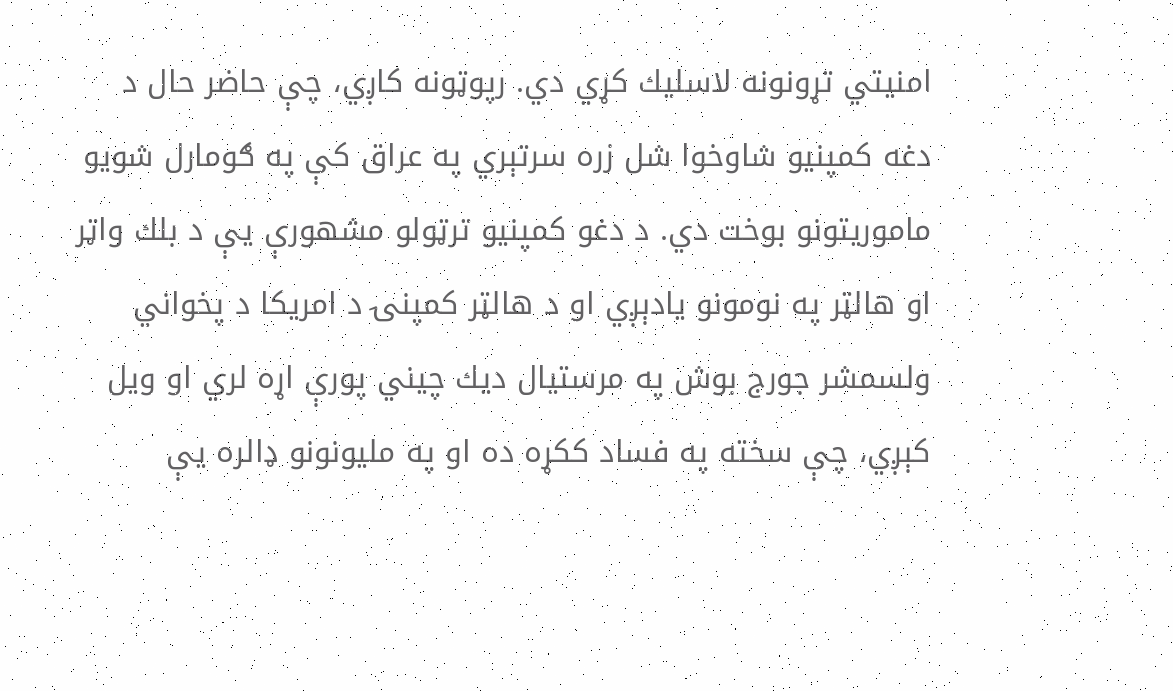امنيتي تړونونه لاسليك كړي دي. رپوټونه كاږي، چې حاضر حال د دغه كمپنيو شاوخوا شل زره سرتېري په عراق كې په ګومارل شويو ماموريتونو بوخت دي. د دغو كمپنيو ترټولو مشهورې يې د بلك واټر او هالټر په نومونو يادېږي او د هالټر كمپنۍ د امريكا د پخواني ولسمشر جورج بوش په مرستيال ديك چيني پورې اړه لري او ويل كېږي، چې سخته په فساد ككړه ده او په مليونونو ډالره يې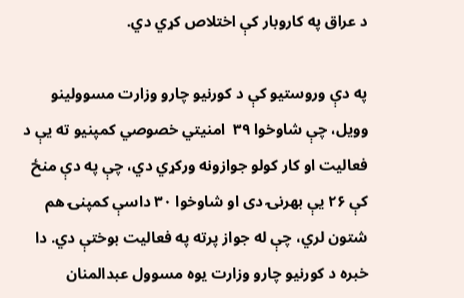د عراق په كاروبار كې اختلاص كړي دي.

په دې وروستيو كې د كورنيو چارو وزارت مسوولينو وويل، چې شاوخوا ۳۹  امنيتي خصوصي كمپنيو ته يې د فعاليت او كار كولو جوازونه وركړي دي، چې په دې منځ كې ۲۶ يې بهرنۍ دى او شاوخوا ۳۰ داسې كمپنۍ هم شتون لري، چې له جواز پرته په فعاليت بوختې دي. دا خبره د كورنيو چارو وزارت يوه مسوول عبدالمنان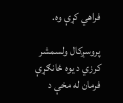فراهي كړې وه.

پروسږكال ولسمشر كرزي د يوه ځانګړې فرمان له مخې د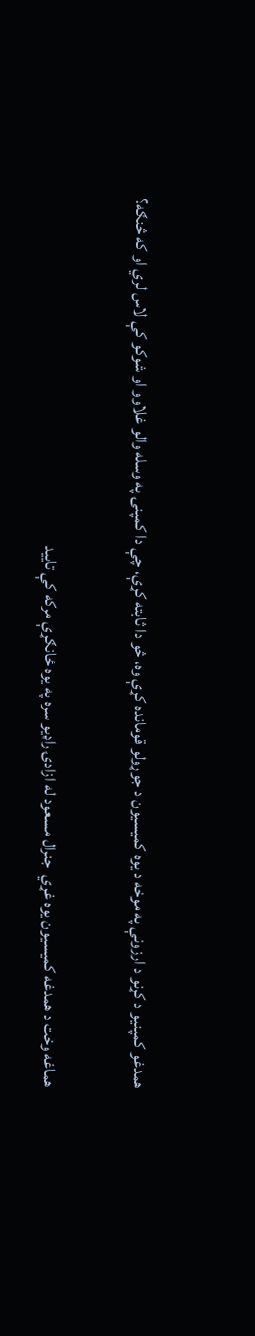همدغو كمپنيو د كړنو د ارزونې په موخه د يوه كميسيون د جوړولو قومانده كړې وه، څو دا ثابته كړې، چې دا كمپنۍ په وسله والو غلاوو او شوكو كې لاس لري او كه څنګه؟

هماغه وخت د همدغه كميسيون يوه غړي  جنرال مسعود له ازادۍ راډيو سره په يوه ځانګړې مركه كې تاييد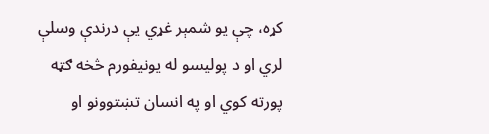كړه، چې يو شمېر غړي يې درندې وسلې لري او د پوليسو له يونيفورم څخه ګټه پورته كوي او په انسان تښتوونو او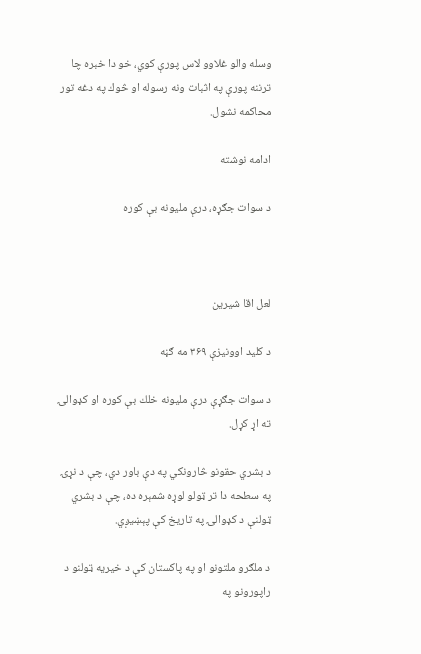وسله والو غلاوو لاس پورې كوي، خو دا خبره چا ترننه پورې په اثبات ونه رسوله او څوك په دغه تور محاكمه نشول.

ادامه نوشته

د سوات جګړه، درې مليونه بې كوره



لعل اقا شيرين

د كليد اوونيزې ۳۶۹ مه ګڼه

د سوات جګړې درې مليونه خلك بې كوره او كډوالۍ ته اړ كړل.

د بشري حقونو څارونكي په دې باور دي، چې د نړۍ په سطحه دا تر ټولو لوړه شمېره ده، چې د بشري ټولنې د كډوالۍ په تاريخ كې پېښيږي.

د ملګرو ملتونو او په پاكستان كې د خيريه ټولنو د راپورونو په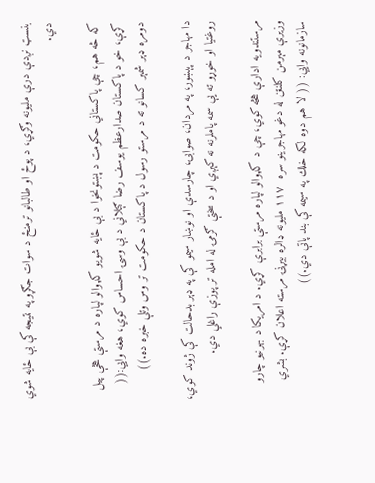بنسټ نږدې درې مليونه وګړي، د پوځ او طالبانو ترمنځ د سوات جګړو په نتيجه كې بې ځايه شوي دي.

كه څه هم، چې پاكستاني حكومت د پښتونخوا د بې ځايه شويو كډوالو لپاره د مرستې هڅې پيل كړې، خو د پاكستان صدارعظم يوسف رضا ګېلاني د بې وسۍ احساس كوي، هغه وايي:(( دومره ډېر شمېر كسانو ته د مرستو رسول د پاكستان د حكومت تر وس وتلې خبره ده.))

دا مهاجر د پېښور، په مردان، صوابۍ، چارسدې او نوښار سيمو كې په ډېر بدحالت كې ژوند كوي، روغتيا او خوړو ته يې سمه پاملرنه نه کېږي او د سختې ګرمۍ له امله تر پوزې راغلي دي.

مرستندويه ادارې هڅه کوي، چې د کډوالو لپاره مرستې برابرې کړي. د امريكا د بهرنيو چارو وزيرې مېرمن كلنټن له دغو مهاجرينو سره  ۱۱۷ مليونه ډالره بيړنۍ مرسته اعلان كړې. بشري سازمانونه وايي: (( لا هم دوه لكه خلك په سيمه كې بند پاتې دي.))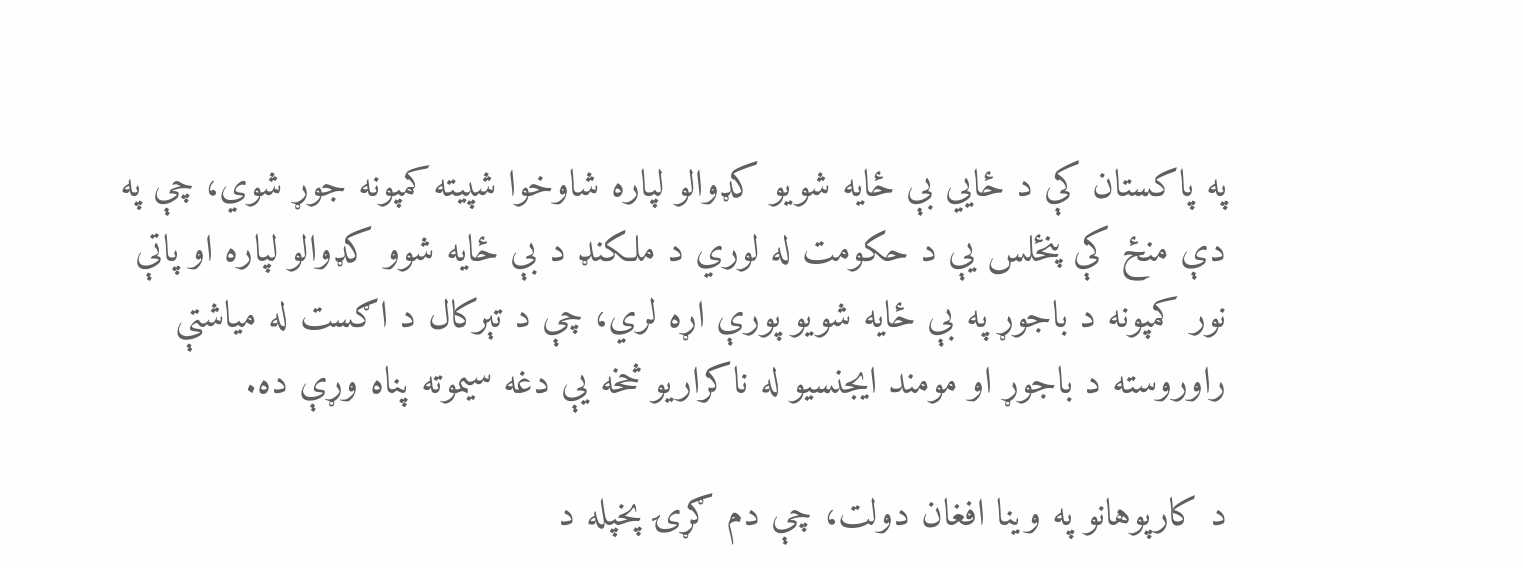په پاكستان كې د ځايي بې ځايه شويو كډوالو لپاره شاوخوا شپيته كمپونه جوړ شوي، چې په دې منځ كې پنځلس يې د حكومت له لوري د ملكنډ د بې ځايه شوو كډوالو لپاره او پاتې نور كمپونه د باجوړ په بې ځايه شويو پورې اړه لري، چې د تېركال د اګست له مياشتې راوروسته د باجوړ او مومند ايجنسيو له ناكراريو څخه يې دغه سيموته پناه وړې ده.

د كارپوهانو په وينا افغان دولت، چې دم ګړۍ پخپله د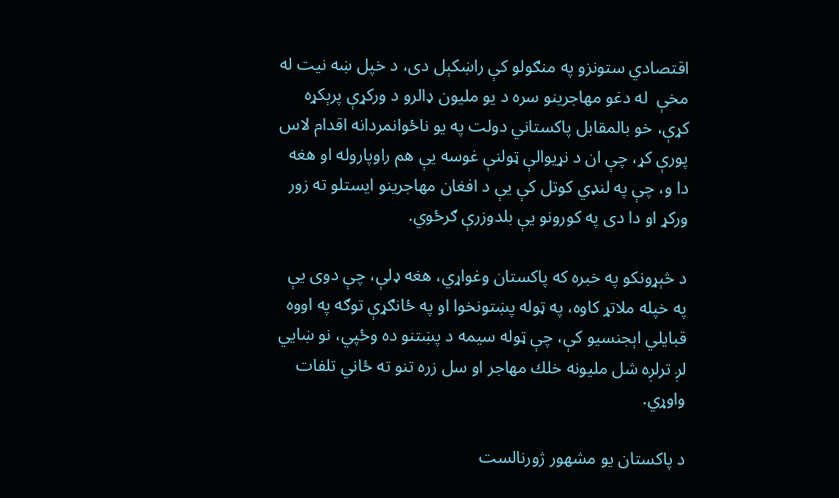اقتصادي ستونزو په منګولو كې راښكېل دى، د خپل ښه نيت له مخې  له دغو مهاجرينو سره د يو مليون ډالرو د وركړې پرېكړه كړې، خو بالمقابل پاكستاني دولت په يو ناځوانمردانه اقدام لاس پورې كړ، چې ان د نړيوالې ټولنې غوسه يې هم راوپاروله او هغه دا و، چې په لنډي كوتل كې يې د افغان مهاجرينو ايستلو ته زور وركړ او دا دى په كورونو يې بلدوزرې ګرځوي.

د څېړونكو په خبره كه پاكستان وغواړي، هغه ډلې، چې دوی يې په خپله ملاتړ کاوه، په ټوله پښتونخوا او په ځانګړې توګه په اووه قبايلي اېجنسيو کې، چې ټوله سيمه د پښتنو ده وځپي، نو ښايي لږ ترلږه شل مليونه خلك مهاجر او سل زره تنو ته ځاني تلفات واوړي.

د پاكستان يو مشهور ژورنالست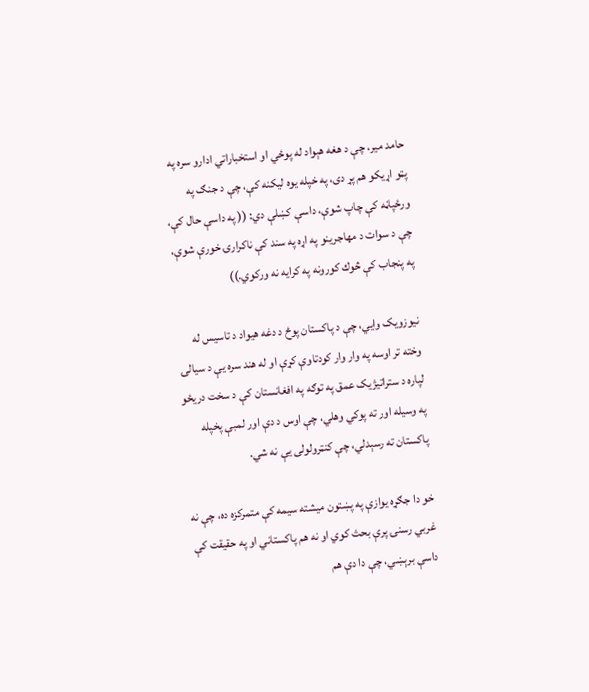حامد مير، چې د هغه هېواد له پوځي او استخباراتي ادارو سره په پټو اړيكو هم پړ دى، په خپله يوه ليكنه كې، چې د جنګ په ورځپاڼه كې چاپ شوې، داسې كښلې دي: (( په داسې حال كې، چې د سوات د مهاجرينو په اړه په سند كې ناكرارۍ خورې شوې، په پنجاب كې څوك كورونه په كرايه نه وركوي.))

نيوزويک وايي، چې د پاکستان پوځ د دغه هيواد د تاسيس له وخته تر اوسه په وار وار کودتاوې کړې او له هند سره يې د سيالۍ لپاره د ستراتيژيک عمق په توګه په افغانستان کې د سخت دريځو په وسيله اور ته پوکي وهلي، چې اوس د دې اور لمبې پخپله پاکستان ته رسېدلي، چې کنټرولولى يې نه شي.

خو دا جګړه يوازې په پښتون ميشته سيمه كې متمركزه ده، چې نه غربي رسنۍ پرې بحث كوي او نه هم پاكستاني او په حقيقت كې داسې برېښي، چې دا دې هم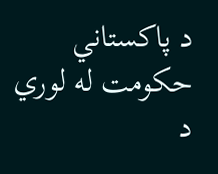د پاكستاني حكومت له لوري د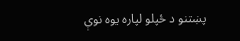پښتنو د ځپلو لپاره يوه نوې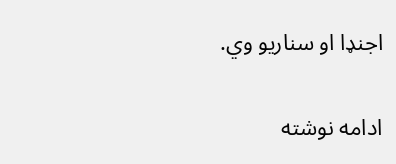اجنډا او سناريو وي.

ادامه نوشته